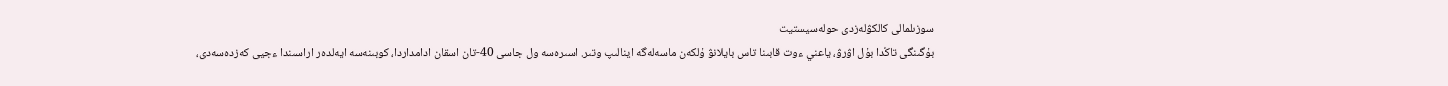سوزىلمالى كالكۋلەزدى حولەسيستيت
بۇگىنگى تاڭدا بۇل اۋرۋ، ياعني ءوت قابىنا تاس بايلانۋ ۇلكەن ماسەلەگە اينالىپ وتىر. اسىرەسە ول جاسى 40-تان اسقان ادامداردا، كوبىنەسە ايەلدەر اراسىندا ءجيى كەزدەسەدى،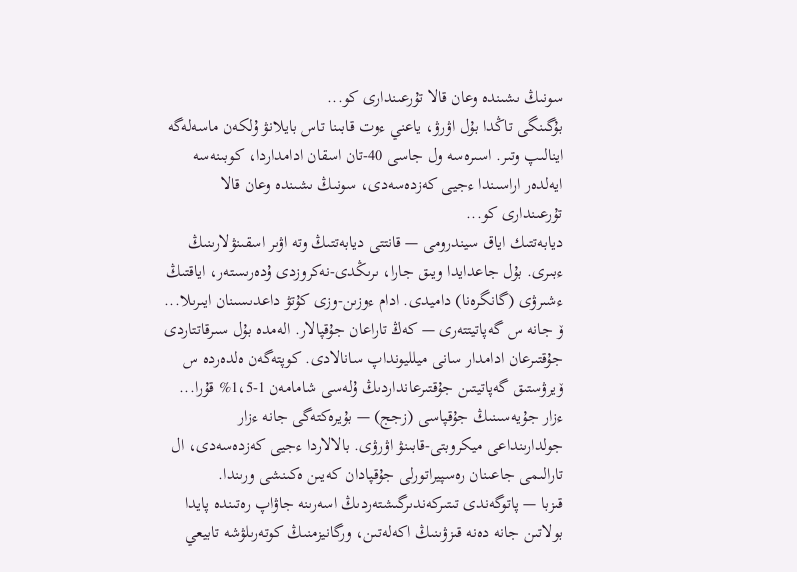سونىڭ ىشىندە وعان قالا تۇرعىندارى كو...
بۇگىنگى تاڭدا بۇل اۋرۋ، ياعني ءوت قابىنا تاس بايلانۋ ۇلكەن ماسەلەگە اينالىپ وتىر. اسىرەسە ول جاسى 40-تان اسقان ادامداردا، كوبىنەسە ايەلدەر اراسىندا ءجيى كەزدەسەدى، سونىڭ ىشىندە وعان قالا تۇرعىندارى كو...
ديابەتتىك اياق سيندرومى — قانتتى ديابەتتىڭ وتە اۋىر اسقىنۋلارىنىڭ ءبىرى. بۇل جاعدايدا ويىق جارا، ىرىڭدى-نەكروزدى ۇدەرىستەر، اياقتىڭ ءشىرۋى (گانگرەنا) داميدى. ادام ءوزىن-وزى كۇتۋ داعدىسىنان ايىرىلا...
ۆ جانە س گەپاتيتتەرى — كەڭ تاراعان جۇقپالار. الەمدە بۇل سىرقاتتاردى جۇقتىرعان ادامدار سانى ميلليونداپ سانالادى. كوپتەگەن ەلدەردە س ۆيرۋستىق گەپاتيتىن جۇقتىرعانداردىڭ ۇلەسى شامامەن 1-1،5% قۇرا...
ءزار جۇيەسىنىڭ جۇقپاسى (زجج) — بۇيرەكتەگى جانە ءزار جولدارىنداعى ميكروبتى-قابىنۋ اۋرۋى. بالالاردا ءجيى كەزدەسەدى، ال تارالىمى جاعىنان رەسپيراتورلى جۇقپادان كەيىن ەكىنشى ورىندا.
قىزبا — پاتوگەندى تىتىركەندىرگىشتەردىڭ اسەرىنە جاۋاپ رەتىندە پايدا بولاتىن جانە دەنە قىزۋىنىڭ اكەلەتىن، ورگانيزمنىڭ كوتەرىلۋشە تابيعي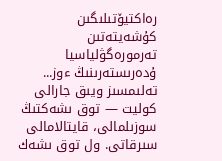رەاكتيۆتىلىگىن كۇشەيتەتىن تەرمورەگۋلياسيا ۇدەرىستەرىنىڭ ءوز...
تەلىمسىز ويىق جارالى كوليت — توق ىشەكتىڭ سوزىلمالى، قايتالامالى سىرقاتى. ول توق ىشەك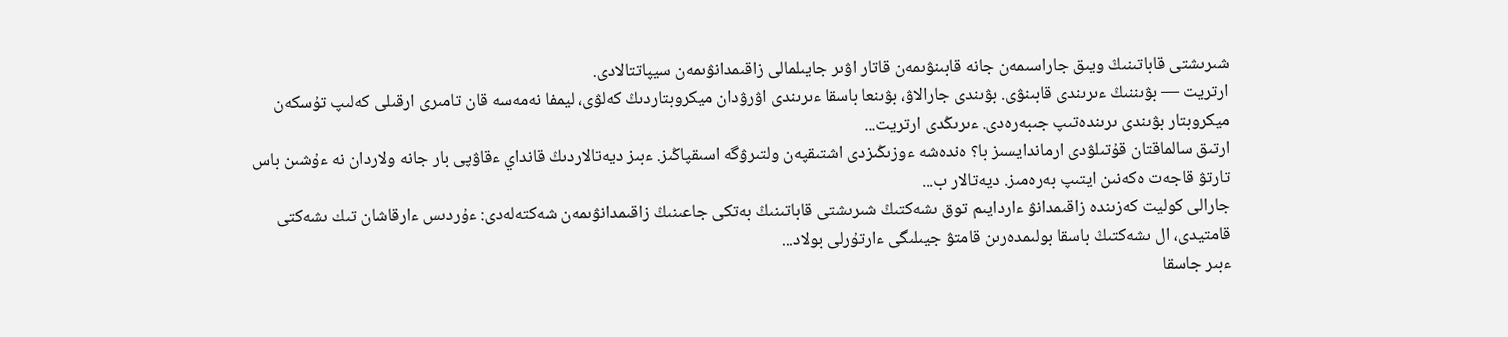شىرىشتى قاباتىنىڭ ويىق جاراسىمەن جانە قابىنۋىمەن قاتار اۋىر جايىلمالى زاقىمدانۋىمەن سيپاتتالادى.
ارتريت — بۋىننىڭ ءىرىندى قابىنۋى. بۋىندى جارالاۋ، بۋىنعا باسقا ءىرىندى اۋرۋدان ميكروبتاردىڭ كەلۋى، ليمفا نەمەسە قان تامىرى ارقىلى كەلىپ تۇسكەن ميكروبتار بۋىندى ىرىندەتىپ جىبەرەدى. ءىرىڭدى ارتريت...
ارتىق سالماقتان قۇتىلۋدى ارماندايسىز با؟ ەندەشە ءوزىڭىزدى اشتىقپەن ولتىرۋگە اسىقپاڭىز. ءبىز ديەتالاردىڭ قانداي ءقاۋپى بار جانە ولاردان نە ءۇشىن باس تارتۋ قاجەت ەكەنىن ايتىپ بەرەمىز. ديەتالار ب...
جارالى كوليت كەزىندە زاقىمدانۋ ءاردايىم توق ىشەكتىڭ شىرىشتى قاباتىنىڭ بەتكى جاعىنىڭ زاقىمدانۋىمەن شەكتەلەدى: ءۇردىس ءارقاشان تىك ىشەكتى قامتيدى، ال ىشەكتىڭ باسقا بولىمدەرىن قامتۋ جيىلىگى ءارتۇرلى بولاد...
ءبىر جاسقا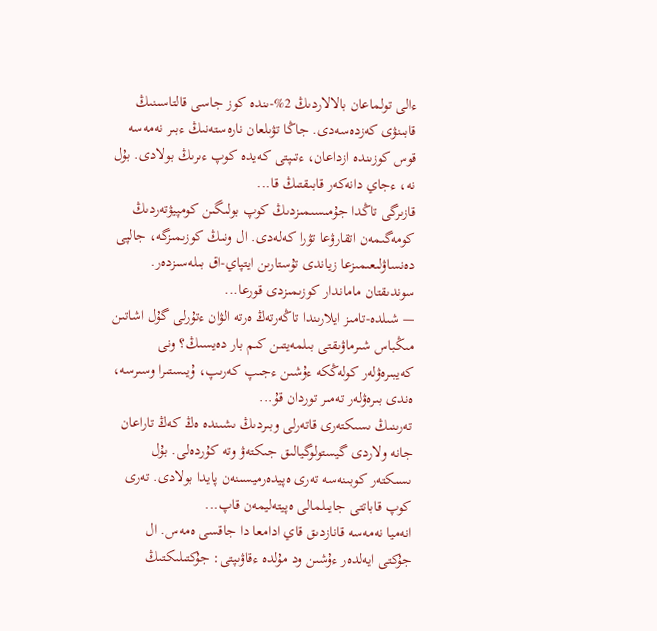ءالى تولماعان بالالاردىڭ 2%-ىندە كوز جاسى قالتاسىنىڭ قابىنۋى كەزدەسەدى. جاڭا تۋىلعان نارەستەنىڭ ءبىر نەمەسە قوس كوزىندە ازداعان، ءتىپتى كەيدە كوپ ءىرىڭ بولادى. بۇل نە، ءجاي دانەكەر قابىقتىڭ قا...
قازىرگى تاڭدا جۇمىسىمىزدىڭ كوپ بولىگىن كومپيۋتەردىڭ كومەگىمەن اتقارۋعا تۋرا كەلەدى. ال ونىڭ كوزىمىزگە، جالپى دەنساۋلىعىمىزعا زياندى تۇستارىن ايتپاي-اق بىلەسىزدەر. سوندىقتان ماماندار كوزىمىزدى قورعا...
— شىلدە-تامىز ايلارىندا تاڭەرتەڭ ەرتە الۋان ءتۇرلى گۇل اشاتىن مىڭباس شىرماۋىقتى بىلمەيتىن كىم بار دەيسىڭ؟ ونى كەيبىرەۋلەر كولەڭكە ءۇشىن ءجىپ كەرىپ، ۇيىستىرا وسىرسە، ەندى بىرەۋلەر تەمىر توردان قۇ...
تەرىنىڭ ىسىكتەرى قاتەرلى وبىردىڭ ىشىندە ەڭ كەڭ تاراعان جانە ولاردى گيستولوگيالىق جىكتەۋ وتە كۇردەلى. بۇل ىسىكتەر كوبىنەسە تەرى ەپيدەرميسىنەن پايدا بولادى. تەرى كوپ قاباتتى جايىلمالى ەپيتەليمەن قاپ...
انەميا نەمەسە قانازدىق قاي ادامعا دا جاقسى ەمەس. ال جۇكتى ايەلدەر ءۇشىن ود مۇلدە ءقاۋىپتى: جۇكتىلىكتىڭ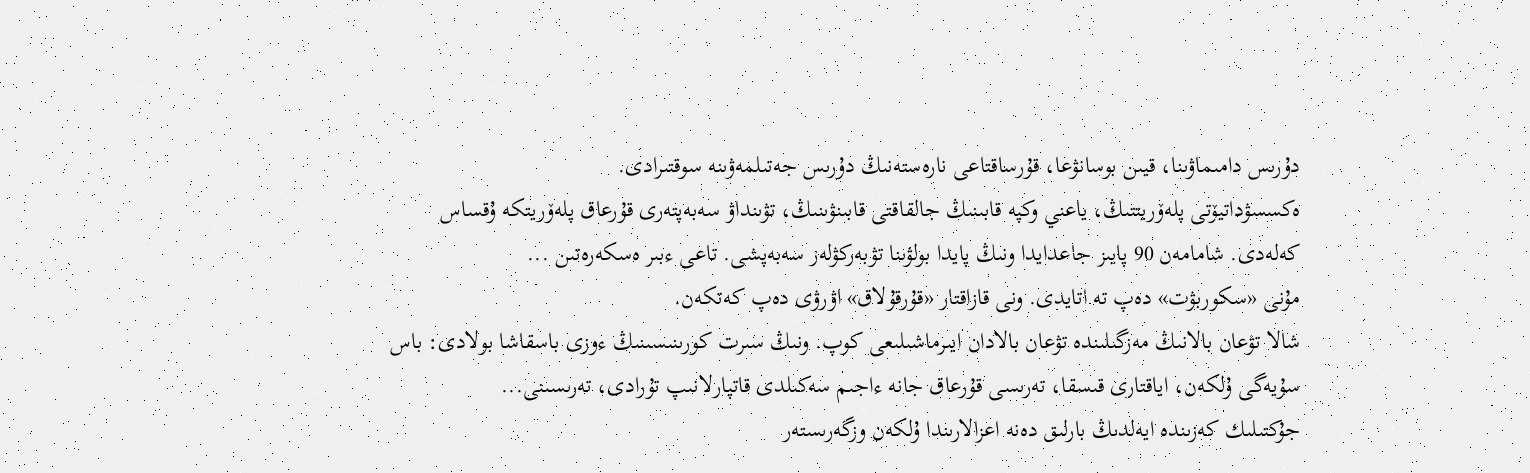دۇرىس دامىماۋىنا، قيىن بوسانۋعا، قۇرساقتاعى نارەستەنىڭ دۇرىس جەتىلمەۋىنە سوقتىرادى.
ەكسسۋداتيۆتى پلەۆريتتىڭ، ياعني وكپە قابىنىڭ جالقاقتى قابىنۋىنىڭ، تۋىنداۋ سەبەپتەرى قۇرعاق پلەۆريتكە ۇقساس كەلەدى. شامامەن 90 پايىز جاعدايدا ونىڭ پايدا بولۋىنا تۋبەركۋلەز سەبەپشى. تاعى ءبىر ەسكەرەتىن ...
مۇنى «سكوربۋت» دەپ تە اتايدى. ونى قازاقتار «قۇرقۇلاق» اۋرۋى دەپ كەتكەن.
شالا تۋعان بالانىڭ مەزگىلىندە تۋعان بالادان ايىرماشىلىعى كوپ. ونىڭ سىرت كورىنىسىنىڭ ءوزى باسقاشا بولادى: باس سۇيەگى ۇلكەن، اياقتارى قىسقا، تەرىسى قۇرعاق جانە ءاجىم سەكىلدى قاتپارلانىپ تۇرادى، تەرىسىنى...
جۇكتىلىك كەزىندە ايەلدىڭ بارلىق دەنە اعزالارىندا ۇلكەن وزگەرىستەر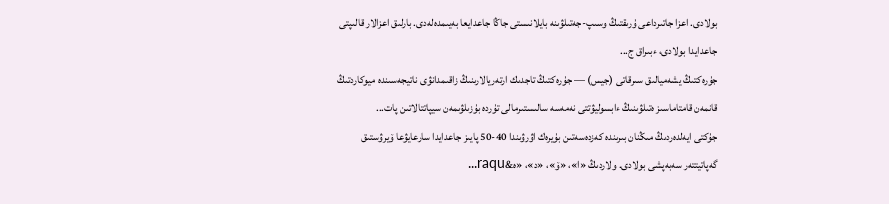بولادى. اعزا جاتىرداعى ۇرىقتىڭ وسىپ-جەتىلۋىنە بايلانىستى جاڭا جاعدايعا بەيىمدەلەدى. بارلىق اعزالار قالىپتى جاعدايدا بولادى، ءبىراق ج...
جۇرەكتىڭ يشەميالىق سىرقاتى (جيس) — جۇرەكتىڭ تاجدىك ارتەريالارىنىڭ زاقىمدانۋى ناتيجەسىندە ميوكاردتىڭ قانمەن قامتاماسىز ەتىلۋىنىڭ ءابسوليۋتتى نەمەسە سالىستىرمالى تۇردە بۇزىلۋىمەن سيپاتتالاتىن پات...
جۇكتى ايەلدەردىڭ مىڭنان بىرىندە كەزدەسەتىن بۇيرەك اۋرۋىندا 40-50 پايىز جاعدايدا سارعايۋعا ۆيرۋستىق گەپاتيتتەر سەبەپشى بولادى. ولاردىڭ «ا»، «ۆ»، «د»، «ە&raqu...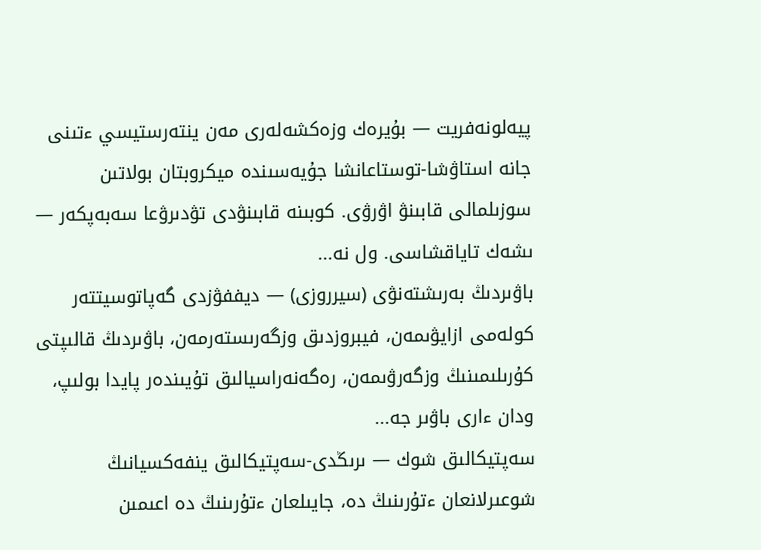پيەلونەفريت — بۇيرەك وزەكشەلەرى مەن ينتەرستيسي ءتىنى جانە استاۋشا-توستاعانشا جۇيەسىندە ميكروبتان بولاتىن سوزىلمالى قابىنۋ اۋرۋى. كوبىنە قابىنۋدى تۋدىرۋعا سەبەپكەر — ىشەك تاياقشاسى. ول نە...
باۋىردىڭ بەرىشتەنۋى (سيرروزى) — ديففۋزدى گەپاتوسيتتەر كولەمى ازايۋىمەن، فيبروزدىق وزگەرىستەرمەن، باۋىردىڭ قالىپتى كۇرىلىمىنىڭ وزگەرۋىمەن، رەگەنەراسيالىق تۇيىندەر پايدا بولىپ، ودان ءارى باۋىر جە...
سەپتيكالىق شوك — ىرىڭدى-سەپتيكالىق ينفەكسيانىڭ شوعىرلانعان ءتۇرىنىڭ دە، جايىلعان ءتۇرىنىڭ دە اعىمىن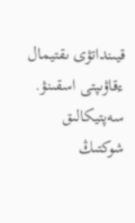قيىنداتۋى ىقتيمال ءقاۋىپتى اسقىنۋ. سەپتيكالىق شوكتىڭ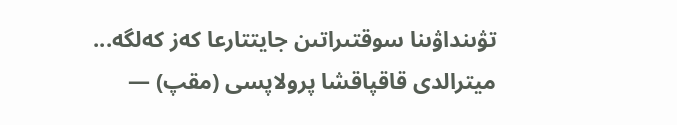تۋىنداۋىنا سوقتىراتىن جايتتارعا كەز كەلگە...
ميترالدى قاقپاقشا پرولاپسى (مقپ) —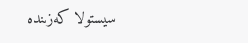سيستولا كەزىندە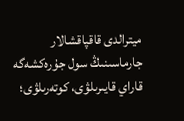ميترالدى قاقپاقشالار جارماسىنىڭ سول جۇرەكشەگە قاراي قايىرىلۋى، كوتەرىلۋى؛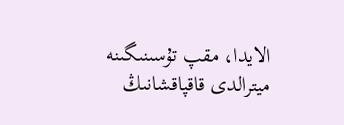الايدا، مقپ تۇسىنىگىنە ميترالدى قاقپاقشانىڭ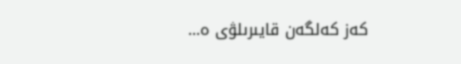كەز كەلگەن قايىرىلۋى ە...